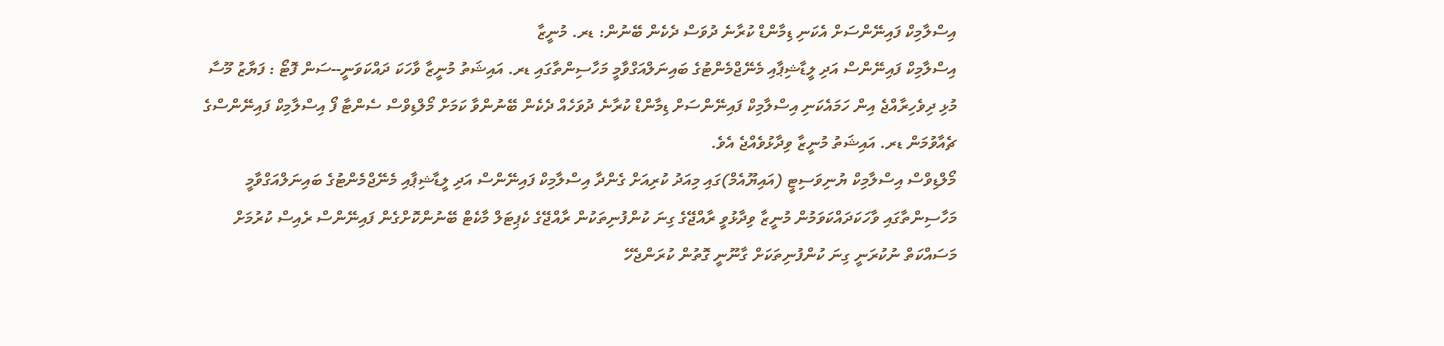އިސްލާމިކް ފައިނޭންސަށް އެކަނި ޑިމާންޑް ކުރާނެ ދުވަސް ދެކެން ބޭނުން: ޑރ. މުނީޒާ
އިސްލާމިކް ފައިނޭންސް އަދި ލީޑާޝިޕާއި މެނޭޖްމެންޓުގެ ބައިނަލްއަގްވާމީ މަހާސިންތާގައި ޑރ. އައިޝަތު މުނީޒާ ވާހަކަ ދައްކަވަނީ--ސަން ފޮޓޯ : ފަޔާޒު މޫސާ
މުޅި ދިވެހިރާއްޖެ އިން ހަމައެކަނި އިސްލާމިކް ފައިނޭންސަށް ޑިމާންޑް ކުރާނެ ދުވަހެއް ދެކެން ބޭނުންވާ ކަމަށް މޯލްޑިވްސް ސެންޓާ ފޯ އިސްލާމިކް ފައިނޭންސްގެ ޗެއާވުމަން ޑރ. އައިޝަތު މުނީޒާ ވިދާޅުވެއްޖެ އެވެ.
މޯލްޑިވްސް އިސްލާމިކް ޔުނިވަސިޓީ (އައިޔޫއެމް)ގައި މިއަދު ކުރިއަށް ގެންދާ އިސްލާމިކް ފައިނޭންސް އަދި ލީޑާޝިޕާއި މެނޭޖްމެންޓުގެ ބައިނަލްއަގްވާމީ މަހާސިންތާގައި ވާހަކަދައްކަވަމުން މުނީޒާ ވިދާޅުވީ ރާއްޖޭގެ ގިނަ ކުންފުނިތަކުން ރާއްޖޭގެ ކެޕިޓަލް މާކެޓް ބޭނުންކޮށްގެން ފައިނޭންސް ރެއިސް ކުރުމަށް މަސައްކަތް ނުކުރަނީ ގިނަ ކުންފުނިތަކަށް ގާނޫނީ ގޮތުން ކުރަންޖެހޭ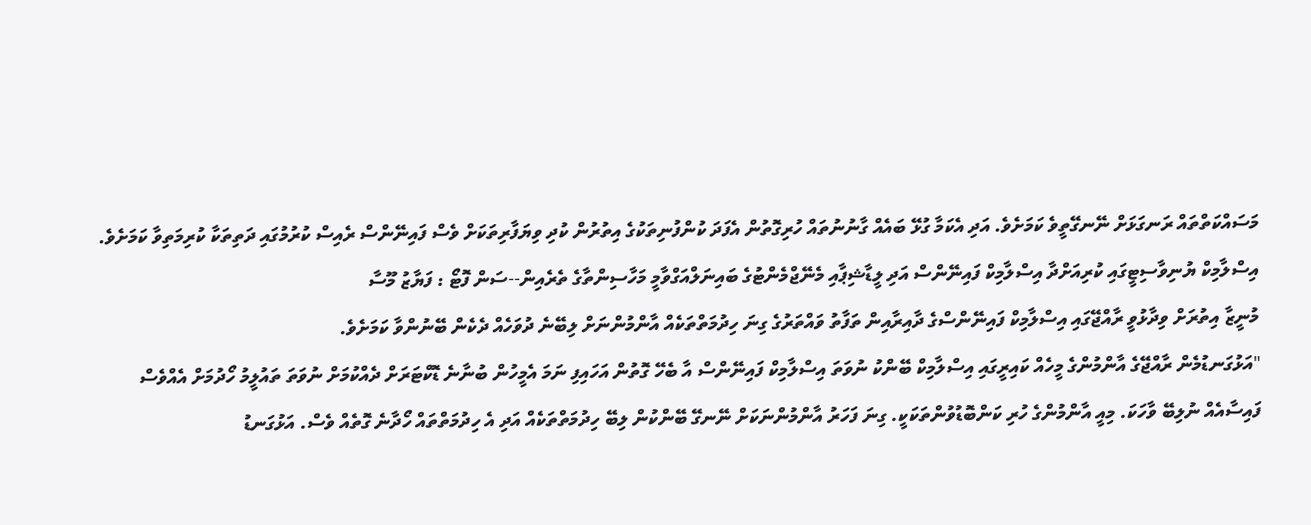މަސައްކަތްތައް ރަނގަޅަށް ނޭނގޭތީވެ ކަމަށެވެ. އަދި އެކަމާ ގުޅޭ ބައެއް ގާނުނުތައް ހުރިގޮތުން އެފަދަ ކުންފުނިތަކުގެ އިތުރުން ކުދި ވިޔަފާރިތަކަށް ވެސް ފައިނޭންސް ރެއިސް ކުރުމުގައި ދަތިތަކާ ކުރިމަތިވާ ކަމަށެވެ.
އިސްލާމިކް ޔުނިވާސިޓީގައި ކުރިއަށްދާ އިސްލާމިކް ފައިނޭންސް އަދި ލީޑާޝިޕާއި މެނޭޖްމެންޓުގެ ބައިނަލްއަގްވާމީ މަހާސިންތާގެ ތެރެއިން--ސަން ފޮޓޯ : ފަޔާޒު މޫސާ
މުނީޒާ އިތުރަށް ވިދާޅުވީ ރާއްޖޭގައި އިސްލާމިކް ފައިނޭންސްގެ ދާއިރާއިން ތަފާތު ވައްތަރުގެ ގިނަ ހިދުމަތްތަކެއް އާންމުންނަށް ލިބޭނެ ދުވަހެއް ދެކެން ބޭނުންވާ ކަމަށެވެ.
"އަޅުގަނޑުމެން ރާއްޖޭގެ އާންމުންގެ މީހެއް ކައިރީގައި އިސްލާމިކް ބޭންކު ނުވަތަ އިސްލާމިކް ފައިނޭންސް އާ ބެހޭ ގޮތުން އަހައިފި ނަމަ އެމީހުން ބުނާނެ ޑޮކްޓަރަށް ދެއްކުމަށް ނުވަތަ ތައުލީމު ހޯދުމަށް އެއްވެސް ފައިސާއެއް ނުލިބޭ ވާހަކަ. މިއީ އާންމުންގެ ހުރި ކަންބޮޑުވުންތަކަކީ. ގިނަ ފަހަރު އާންމުންނަކަށް ނޭނގޭ ބޭންކުން ލިބޭ ހިދުމަތްތަކެއް އަދި އެ ހިދުމަތްތައް ހޯދާނެ ގޮތެއް ވެސް. އަޅުގަނޑު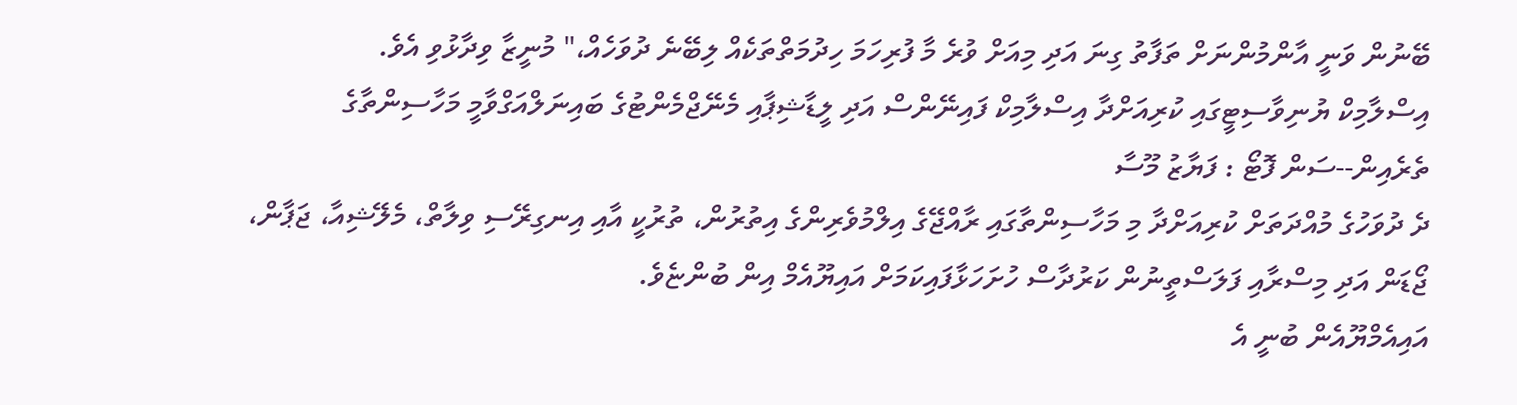ބޭނުން ވަނީ އާންމުންނަށް ތަފާތު ގިނަ އަދި މިއަށް ވުރެ މާ ފުރިހަމަ ހިދުމަތްތަކެއް ލިބޭނެ ދުވަހެއް،" މުނީޒާ ވިދާޅުވި އެވެ.
އިސްލާމިކް ޔުނިވާސިޓީގައި ކުރިއަށްދާ އިސްލާމިކް ފައިނޭންސް އަދި ލީޑާޝިޕާއި މެނޭޖްމެންޓުގެ ބައިނަލްއަގްވާމީ މަހާސިންތާގެ ތެރެއިން--ސަން ފޮޓޯ : ފަޔާޒު މޫސާ
ދެ ދުވަހުގެ މުއްދަތަށް ކުރިއަށްދާ މި މަހާސިންތާގައި ރާއްޖޭގެ އިލްމުވެރިންގެ އިތުރުން، ތުރުކީ އާއި އިނގިރޭސި ވިލާތް، މެލޭޝިއާ، ޖަޕާން، ޖޯޑަން އަދި މިސްރާއި ފަލަސްތީނުން ކަރުދާސް ހުށަހަޅާފައިކަމަށް އައިޔޫއެމް އިން ބުންޏެވެ.
އައިއެމްޔޫއެން ބުނީ އެ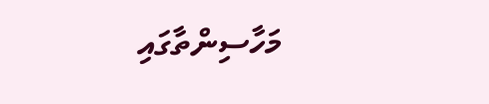މަހާސިންތާގައި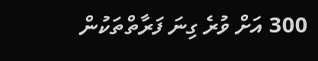300 އަށް ވުރެ ގިނަ ފަރާތްތަކުން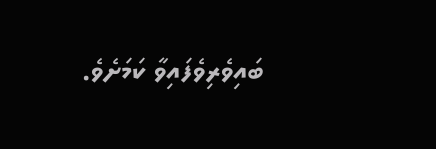ބައިވެރިވެފައިވާ ކަމަށެވެ.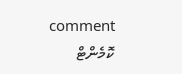comment ކޮމެންޓް